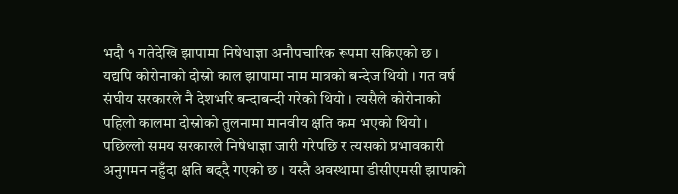भदौ १ गतेदेखि झापामा निषेधाज्ञा अनौपचारिक रूपमा सकिएको छ । यद्यपि कोरोनाको दोस्रो काल झापामा नाम मात्रको बन्देज थियो । गत वर्ष संघीय सरकारले नै देशभरि बन्दाबन्दी गरेको थियो । त्यसैले कोरोनाको पहिलो कालमा दोस्रोको तुलनामा मानवीय क्षति कम भएको थियो । पछिल्लो समय सरकारले निषेधाज्ञा जारी गरेपछि र त्यसको प्रभावकारी अनुगमन नहुँदा क्षति बढ्दै गएको छ । यस्तै अवस्थामा डीसीएमसी झापाको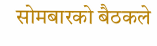सोमबारको बैठकले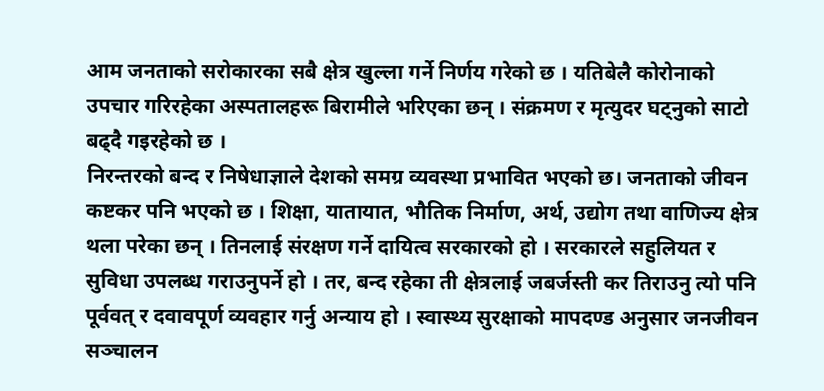आम जनताको सरोकारका सबै क्षेत्र खुल्ला गर्ने निर्णय गरेको छ । यतिबेलै कोरोनाको उपचार गरिरहेका अस्पतालहरू बिरामीले भरिएका छन् । संक्रमण र मृत्युदर घट्नुको साटो बढ्दै गइरहेको छ ।
निरन्तरको बन्द र निषेधाज्ञाले देशको समग्र व्यवस्था प्रभावित भएको छ। जनताको जीवन कष्टकर पनि भएको छ । शिक्षा, यातायात, भौतिक निर्माण, अर्थ, उद्योग तथा वाणिज्य क्षेत्र थला परेका छन् । तिनलाई संरक्षण गर्ने दायित्व सरकारको हो । सरकारले सहुलियत र सुविधा उपलब्ध गराउनुपर्ने हो । तर, बन्द रहेका ती क्षेत्रलाई जबर्जस्ती कर तिराउनु त्यो पनि पूर्ववत् र दवावपूर्ण व्यवहार गर्नु अन्याय हो । स्वास्थ्य सुरक्षाको मापदण्ड अनुसार जनजीवन सञ्चालन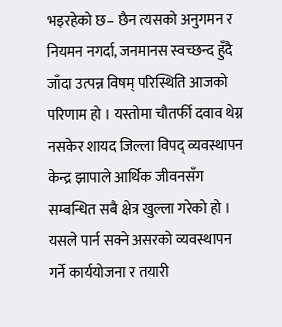भइरहेको छ– छैन त्यसको अनुगमन र नियमन नगर्दा, जनमानस स्वच्छन्द हुँदै जाँदा उत्पन्न विषम् परिस्थिति आजको परिणाम हो । यस्तोमा चौतर्फी दवाव थेग्न नसकेर शायद जिल्ला विपद् व्यवस्थापन केन्द्र झापाले आर्थिक जीवनसँग सम्बन्धित सबै क्षेत्र खुल्ला गरेको हो । यसले पार्न सक्ने असरको व्यवस्थापन गर्ने कार्ययोजना र तयारी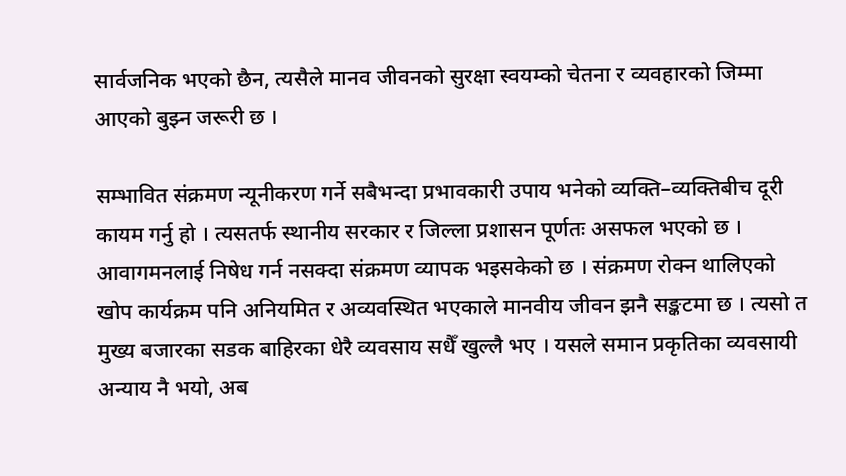सार्वजनिक भएको छैन, त्यसैले मानव जीवनको सुरक्षा स्वयम्को चेतना र व्यवहारको जिम्मा आएको बुझ्न जरूरी छ ।

सम्भावित संक्रमण न्यूनीकरण गर्ने सबैभन्दा प्रभावकारी उपाय भनेको व्यक्ति–व्यक्तिबीच दूरी कायम गर्नु हो । त्यसतर्फ स्थानीय सरकार र जिल्ला प्रशासन पूर्णतः असफल भएको छ । आवागमनलाई निषेध गर्न नसक्दा संक्रमण व्यापक भइसकेको छ । संक्रमण रोक्न थालिएको खोप कार्यक्रम पनि अनियमित र अव्यवस्थित भएकाले मानवीय जीवन झनै सङ्कटमा छ । त्यसो त मुख्य बजारका सडक बाहिरका धेरै व्यवसाय सधैँ खुल्लै भए । यसले समान प्रकृतिका व्यवसायी अन्याय नै भयो, अब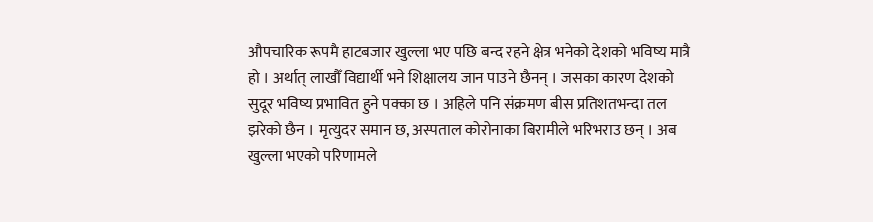औपचारिक रूपमै हाटबजार खुल्ला भए पछि बन्द रहने क्षेत्र भनेको देशको भविष्य मात्रै हो । अर्थात् लाखौँ विद्यार्थी भने शिक्षालय जान पाउने छैनन् । जसका कारण देशको सुदूर भविष्य प्रभावित हुने पक्का छ । अहिले पनि संक्रमण बीस प्रतिशतभन्दा तल झरेको छैन । मृत्युदर समान छ, अस्पताल कोरोनाका बिरामीले भरिभराउ छन् । अब खुल्ला भएको परिणामले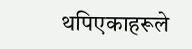थपिएकाहरूले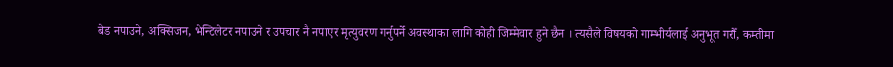बेड नपाउने, अक्सिजन, भेन्टिलेटर नपाउने र उपचार नै नपाएर मृत्युवरण गर्नुपर्ने अवस्थाका लागि कोही जिम्मेवार हुने छैन । त्यसैले विषयको गाम्भीर्यलाई अनुभूत गरौँ, कम्तीमा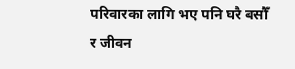परिवारका लागि भए पनि घरै बसौँ र जीवन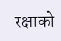रक्षाको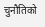चुनौतिको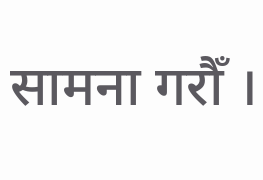सामना गरौँ ।